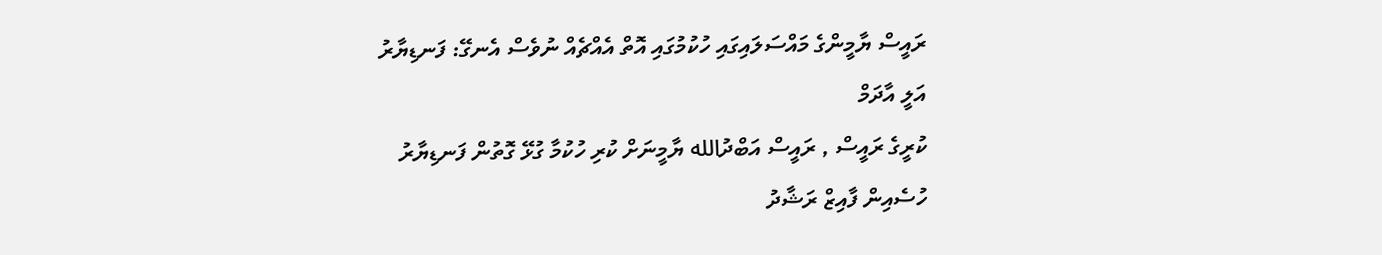ރައީސް ޔާމީންގެ މައްސަލައިގައި ހުކުމުގައި އޮތް އެއްޗެއް ނުވެސް އެނގޭ: ފަނޑިޔާރު އަލީ އާދަމް
ކުރީގެ ރައީސް , ރައީސް އަބްދުالله ޔާމީނަށް ކުރި ހުކުމާ ގުޅޭ ގޮތުން ފަނޑިޔާރު ހުސެއިން ފާއިޒް ރަޝާދު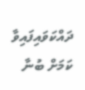ދައްކަވައިފައިވާ ކަމަށް ބުނާ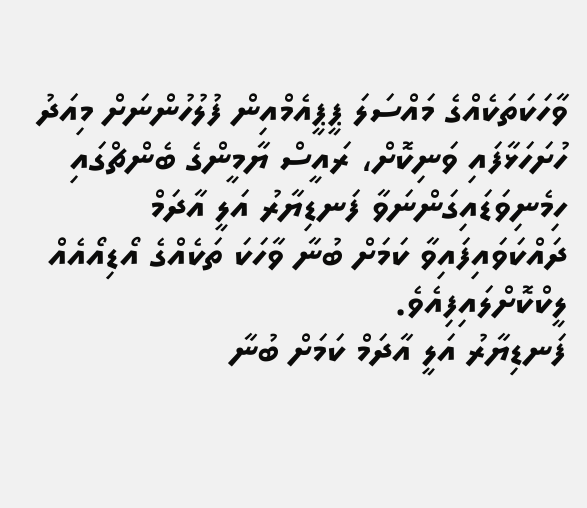ވާހަކަތަކެއްގެ މައްސަލަ ޕީޕީއެމްއިން ފުލުހުންނަށް މިއަދު ހުށަހަޅާފައި ވަނިކޮށް، ރައީސް ޔާމީންގެ ބެންޗްގައި ހިމެނިވަޑައިގަންނަވާ ފަނޑިޔާރު އަލީ އާދަމް ދައްކަވައިފައިވާ ކަމަށް ބުނާ ވާހަކަ ތަކެއްގެ އޯޑިއޯއެއް ލީކްކޮށްލައިފިއެވެ.
ފަނޑިޔާރު އަލީ އާދަމް ކަމަށް ބުނާ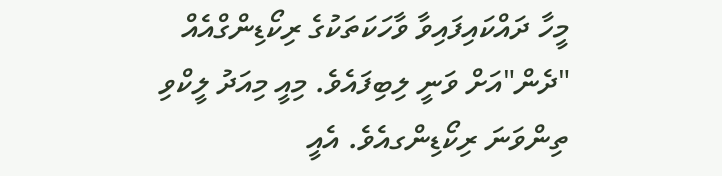މީހާ ދައްކައިފައިވާ ވާހަކަތަކުގެ ރިކޯޑިންގްއެއް "ދެން"އަށް ވަނީ ލިބިފައެވެ. މިއީ މިއަދު ލީކްވި ތިންވަނަ ރިކޯޑިންގއެވެ. އެއީ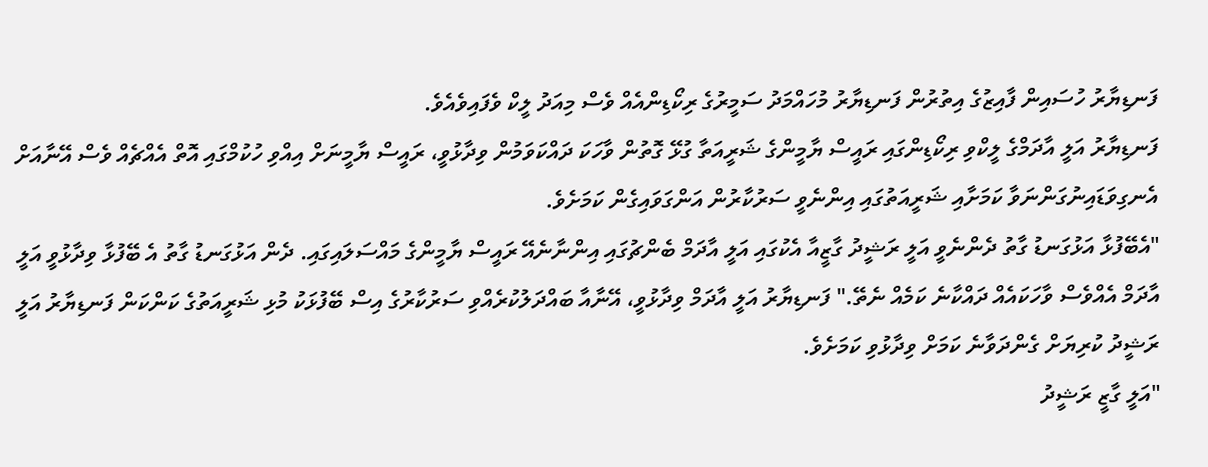ފަނޑިޔާރު ހުސައިން ފާއިޒުގެ އިތުރުން ފަނޑިޔާރު މުހައްމަދު ސަމީރުގެ ރިކޯޑިންއެއް ވެސް މިއަދު ލީކް ވެފައިވެއެވެ.
ފަނޑިޔާރު އަލީ އާދަމްގެ ލީކްވި ރިކޯޑިންގައި ރައީސް ޔާމީންގެ ޝަރީއަތާ ގުޅޭ ގޮތުން ވާހަކަ ދައްކަވަމުން ވިދާޅުވީ، ރައީސް ޔާމީނަށް އިއްވި ހުކުމްގައި އޮތް އެއްޗެއް ވެސް އޭނާއަށް އެނގިވަޑައިނުގަންނަވާ ކަމަށާއި ޝަރީއަތުގައި އިންނެވީ ސަރުކާރުން އަންގަވައިގެން ކަމަށެވެ.
"އެބޭފުޅާ އަޅުގަނޑު ގާތު ދެންނެވީ އަލީ ރަޝީދު ގާޒީއާ އެކުގައި އަލީ އާދަމް ބެންޗުގައި އިންނާނެއޭ ރައީސް ޔާމީންގެ މައްސަލައިގައި. ދެން އަޅުގަނޑު ގާތު އެ ބޭފުޅާ ވިދާޅުވީ އަލީ އާދަމް އެއްވެސް ވާހަކައެއް ދައްކާނެ ކަމެއް ނެތޭ." ފަނޑިޔާރު އަލީ އާދަމް ވިދާޅުވީ، އޭނާއާ ބައްދަލުކުރެއްވި ސަރުކާރުގެ އިސް ބޭފުޅަކު މުޅި ޝަރީއަތުގެ ކަންކަން ފަނޑިޔާރު އަލީ ރަޝީދު ކުރިޔަށް ގެންދަވާނެ ކަމަށް ވިދާޅުވި ކަމަށެވެ.
"އަލީ ގާޒީ ރަޝީދު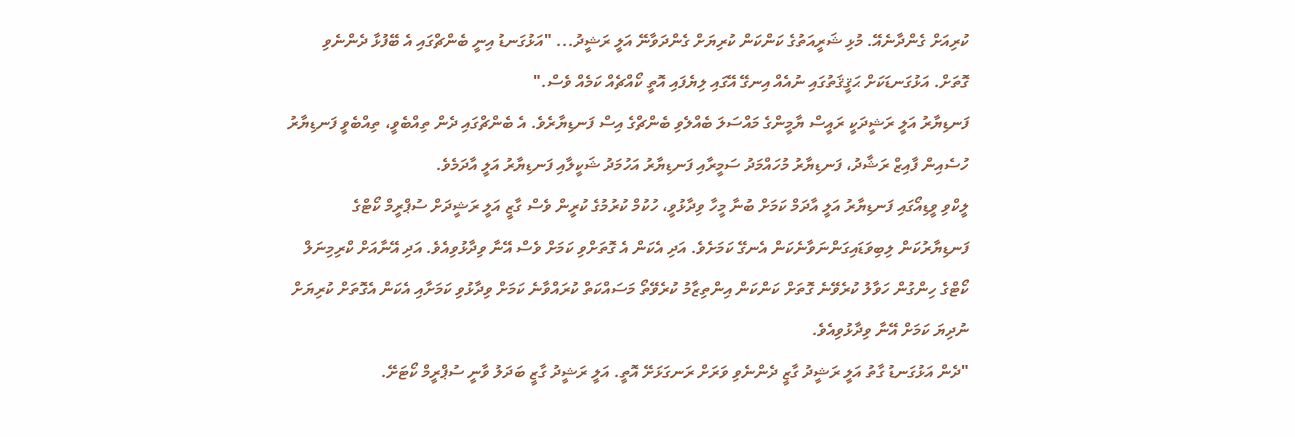ކުރިއަށް ގެންދާނެއޭ. މުޅި ޝަރީއަތުގެ ކަންކަން ކުރިޔަށް ގެންދަވާނޭ އަލީ ރަޝީދު... "އަޅުގަނޑު އިނީ ބެންޗްގައި އެ ބޭފުޅާ ދެންނެވި ގޮތަށް. އަޅުގަނޑަކަށް ޙަޤީޤަތުގައި ނުއެއް އިނގޭ އޭގައި ލިޔެފައި އޮތީ ކޯއްޗެއް ކަމެއް ވެސް."
ފަނޑިޔާރު އަލީ ރަޝީދަކީ ރައީސް ޔާމީންގެ މައްސަލަ ބެއްލެވި ބެންޗްގެ އިސް ފަނޑިޔާރެވެ. އެ ބެންޗްގައި ދެން ތިއްބެވީ، ތިއްބެވީ ފަނޑިޔާރު ހުސެއިން ފާއިޒް ރަޝާދު، ފަނޑިޔާރު މުހައްމަދު ސަމީރާއި ފަނޑިޔާރު އަހުމަދު ޝަކީލާއި ފަނޑިޔާރު އަލީ އާދަމެވެ.
ލީކްވި ވީޑިއޯގައި ފަނޑިޔާރު އަލީ އާދަމް ކަމަށް ބުނާ މީހާ ވިދާޅުވީ، ހުކުމް ކުރުމުގެ ކުރީން ވެސް ގާޒީ އަލީ ރަޝީދަށް ސުޕްރީމް ކޯޓްގެ ފަނޑިޔާރުކަން ލިބިވަޑައިގަންނަވާނެކަން އެނގޭ ކަމަށެވެ. އަދި އެކަން އެ ގޮތަށްވި ކަމަށް ވެސް އޭނާ ވިދާޅުވިއެވެ. އަދި އޭނާއަށް ކްރިމިނަލް ކޯޓްގެ ހިންގުން ހަވާލު ކުރެވޭނެ ގޮތަށް ކަންކަން އިންތިޒާމު ކުރެވޭތޯ މަސައްކަތް ކުރައްވާނެ ކަމަށް ވިދާޅުވި ކަމަށާއި އެކަން އެގޮތަށް ކުރިޔަށް ނުދިޔަ ކަމަށް އޭނާ ވިދާޅުވިއެވެ.
"ދެން އަޅުގަނޑު ގާތު އަލީ ރަޝީދު ގާޒީ ދެންނެވި ވަރަށް ރަނގަޅަށޭ އޮތީ. އަލީ ރަޝީދު ގާޒީ ބަދަލު ވާނީ ސުޕްރީމް ކޯޓަށޭ.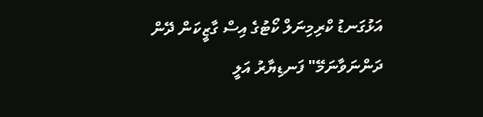އަޅުގަނޑު ކްރިމިނަލް ކޯޓުގެ އިސް ގާޒީކަން ދޭން ދަންނަވާނަމޭ" ފަނޑިޔާރު އަލީ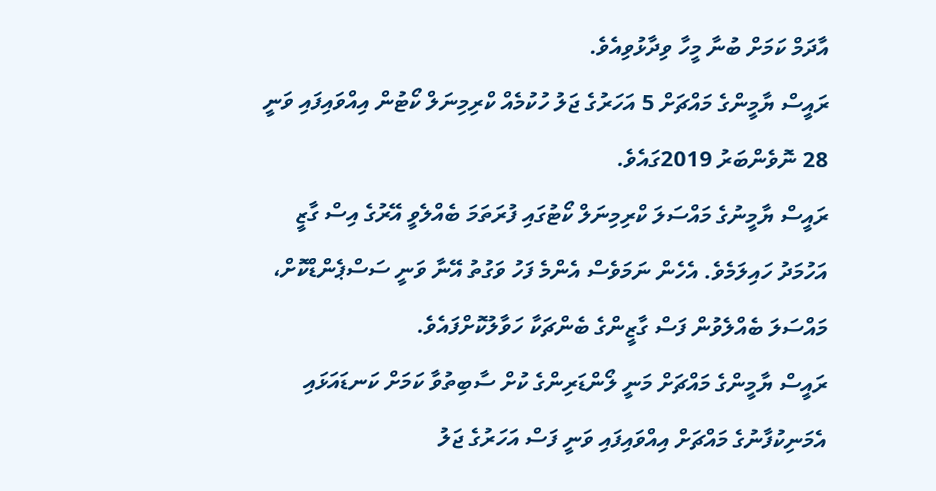އާދަމް ކަމަށް ބުނާ މީހާ ވިދާޅުވިއެވެ.
ރައީސް ޔާމީންގެ މައްޗަށް 5 އަހަރުގެ ޖަލު ހުކުމެއް ކްރިމިނަލް ކޯޓުން އިއްވައިފައި ވަނީ 28 ނޮވެންބަރު 2019ގައެވެ.
ރައީސް ޔާމީނުގެ މައްސަލަ ކްރިމިނަލް ކޯޓުގައި ފުރަތަމަ ބެއްލެވީ އޭރުގެ އިސް ގާޒީ އަހުމަދު ހައިލަމެވެ. އެހެން ނަމަވެސް އެންމެ ފަހު ވަގުތު އޭނާ ވަނީ ސަސްޕެންޑްކޮށް، މައްސަލަ ބެއްލެވުން ފަސް ގާޒީންގެ ބެންޗަކާ ހަވާލުކޮށްފައެވެ.
ރައީސް ޔާމީންގެ މައްޗަށް މަނީ ލޯންޑަރިންގެ ކުށް ސާބިތުވާ ކަމަށް ކަނޑައަޅައި އެމަނިކުފާނުގެ މައްޗަށް އިއްވައިފައި ވަނީ ފަސް އަހަރުގެ ޖަލު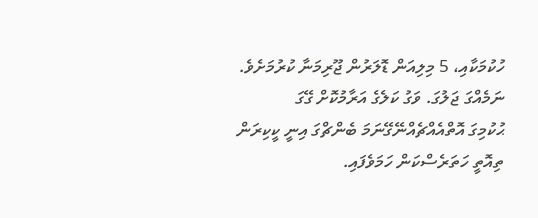ހުކުމަކާއި، 5 މިލިއަން ޑޮލަރުން ޖޫރިމަނާ ކުރުމަށެވެ.
ނަމެއްގަ ޖަލުގަ. ވަގު ކަލެގެ އަރާމުކޮށް ގޭގަ
ޙުކުމިގަ އޮތްއެއްޗެއްނޭގޭނަމަ ބެންޗްގަ އިނީ ކީކިރަން
ތިއޮތީ ހަތަރެސްކަން ހަމަވެފައި.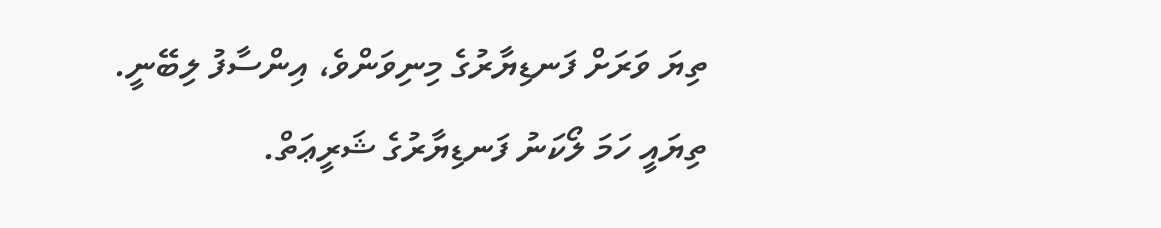ތިޔަ ވަރަށް ފަނޑިޔާރުގެ މިނިވަންވެ، އިންސާފު ލިބޭނީ. ތިޔައީ ހަމަ ލޯކަނު ފަނޑިޔާރުގެ ޝަރީޢަތް.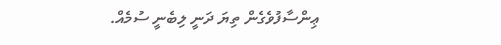ޢިންސާފުވެގެން ތިޔަ ދަނީ ލިބެނީ ސުމެއް.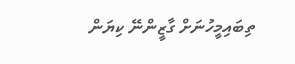ތިބައިމީހުނަށް ގާޒީންނޭ ކިޔަން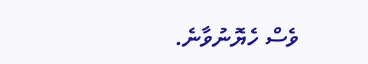ވެސް ހެޔޮނުވާނެ.